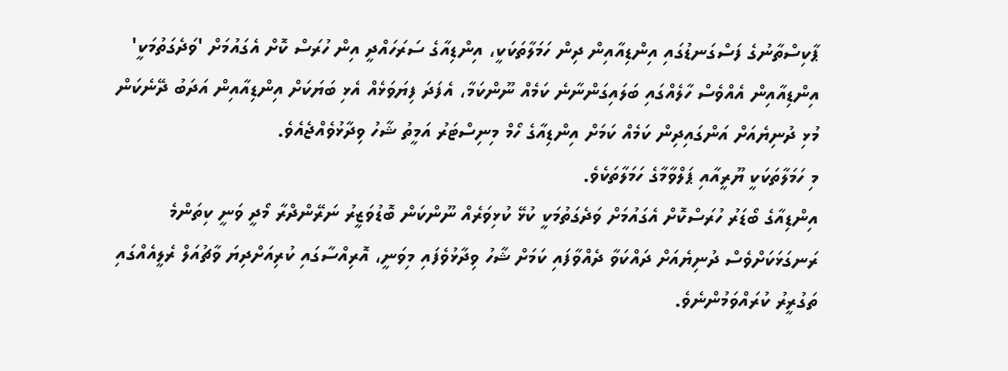ޕާކިސްތާނުގެ ފަސްގަނޑުގައި އިންޑިއާއިން ދިން ހަމަލާތަކަކީ، އިންޑިއާގެ ސަރަހައްދީ އިން ހުރަސް ކޮށް އެގައުމަށް 'ވަދެގަތުމަކީ' އިންޑިއާއިން އެއްވެސް ހާލެއްގައި ބަލައިގަންނާނެ ކަމެއް ނޫންކަމާ، އެފަދަ ފިޔަވަޅެއް އެޅި ބަޔަކަށް އިންޑިއާއިން އަދަބު ދޭނެކަން މުޅި ދުނިޔެއަށް އަންގައިދިން ކަމެއް ކަމަށް އިންޑިއާގެ ހޯމް މިނިސްޓަރު އަމީތު ޝާހު ވިދާޅުވެއްޖެއެވެ.
މި ހަމަލާތަކަކީ ޔޫރީއާއި ޕަލްވާމާގެ ހަމަލާތަކެވެ.
އިންޑިއާގެ ބޯޑަރު ހުރަސްކޮށް އެގައުމަށް ވަދެގަތުމަކީ ކުޅޭ ކުޅިވަރެއް ނޫންކަން ބޮޑުވަޒީރު ނަރޭންދްރާ މޯދީ ވަނީ ކިތަންމެ ރަނގަޅަކަށްވެސް ދުނިޔެއަށް ދައްކަވާ ދެއްވާފައި ކަމަށް ޝާހު ވިދާޅުވެފައި މިވަނީ، އޮރިއްސާގައި ކުރިއަށްދިޔަ ވާޗުއަލް ރެލީއެއްގައި ތަގުރީރު ކުރައްވަމުންނެވެ.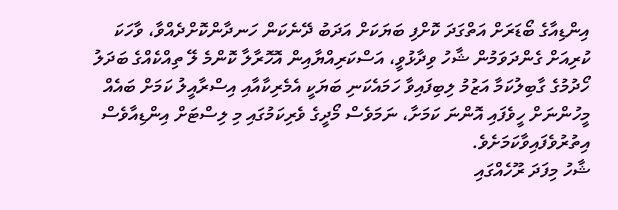އިންޑިއާގެ ބޯޑަރަށް އަތްގަދަ ކޮށްފި ބަޔަކަށް އަދަބު ދޭނެކަން ހަނދާންކޮށްދެއްވާ، ވާހަކަ ކުރިއަށް ގެންދަވަމުން ޝާހު ވިދާޅުވީ، އަސްކަރިއްޔާއިން އޮހޮރާލާ ކޮންމެ ލޭ ތިއްކެއްގެ ބަދަލު ހޯދުމުގެ ގާބިލުކަމާ އަޒުމު ލިބިފައިވާ ހަމައެކަނި ބަޔަކީ އެމެރިކާއާއި އިސްރާއީލު ކަމަށް ބައެއް މީހުންނަށް ހީވެފައި އޮންނަ ކަމަށާ، ނަމަވެސް މޯދީގެ ވެރިކަމުގައި މި ލިސްޓަށް އިންޑިއާވެސް އިތުރުވެފައިވާކަމަށެވެ.
ޝާހު މިފަދަ ރޫހެއްގައި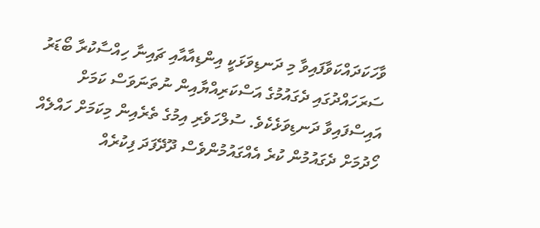ވާހަކަދައްކަވާފައިވާ މި ދަނޑިވަޅަކީ އިންޑިއާއާއި ޗައިނާ ހިއްސާކުރާ ބޯޑަރު ސަރަހައްދުގައި ދެގައުމުގެ އަސްކަރިއްޔާއިން ނުތަނަވަސް ކަމަށް އައިސްފައިވާ ދަނޑިވަޅެކެވެ. ސުލްހަވެރި އިމުގެ ތެރެއިން މިކަމަށް ހައްލެއް ހޯދުމަށް ދެގައުމުން ކުރެ އެއްގައުމުންވެސް ދޫދޭފަދަ ފިކުރެއް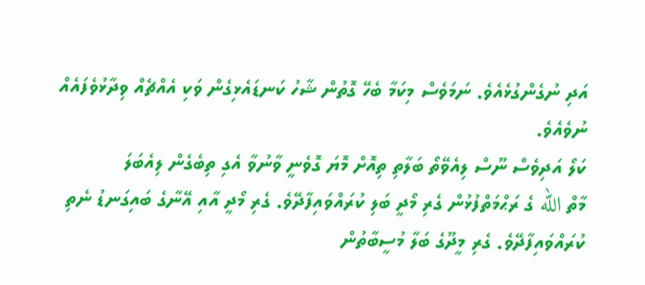އަދި ނުގެންގުޅެއެވެ. ނަމަވެސް މިކަމާ ބެހޭ ގޮތުން ޝާހު ކަނޑައެޅިގެން ވަކި އެއްޗެއް ވިދާޅުވެފައެއް ނުވެއެވެ.
ކަލޯ އަދިވެސް ނޫސް ލިއެވޭތޯ ބަލާތި ތިއޮށް މޮޔަ ގޮވެނީ ވާނުވާ އެގި ތިބެގެން ލިއެބަލަ
މާތް الله ގެ ރަޙްމަތްފުޅުން ގެރި މޯދީ ބަލި ކުރައްވައިފާދޭވެ. ގެރި މޯދީ އާއި އޭނާގެ ބައިގަނޑު ނެތި ކުރައްވައިފާދޭވެ. ގެރި މީދޫގެ ބަލާ މުސީބާތުން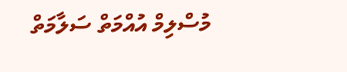މުސްލިމް އުއްމަތް ސަލާމަތް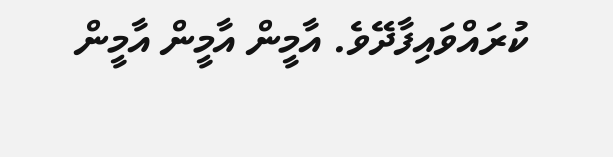ކުރައްވައިފާދޭވެ. އާމީން އާމީން އާމީން